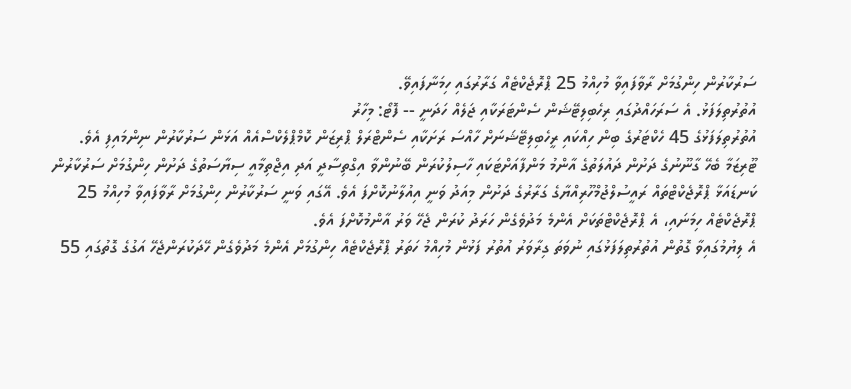ސަރުކާރުން ހިންގުމަށް ރާވާފައިވާ މުހިއްމު 25 ޕްރޮޖެކްޓެއް ގަރާރުގައި ހިމަނާފައިވޭ.
އުތުރުތިލަފަޅު. އެ ސަރަހައްދުގައި ރިހެބިލިޓޭޝަން ސެންޓަރަކާއި ޖަލެއް ހަދަނީ -- ފޮޓޯ: މިހާރު
އުތުރުތިލަފަޅުގެ 45 ހެކްޓަރުގެ ބިން ހިއްކައި ރީހެބިލިޓޭޝަނަށް ހާއްސަ ރަށަކާއި ސެންޓްރަލް ޕްރިޒަން ކޮމްޕްލެކްސްއެއް އަޅަން ސަރުކާރުން ނިންމައިފި އެވެ.
ޓޫރިޒަމާ ބެހޭ ގާނޫނުގެ ދަށުން ދައުލަތުގެ އާންމު މަންފާއަށްޓަކައި ހާސިލުކުރަން ބޭނުންވާ އިގްތިސާދީ އަދި އިޖްތިމާއީ ސިޔާސަތުގެ ދަށުން ހިންގުމަށް ސަރުކާރުން ކަނޑައަޅާ ޕްރޮޖެކްޓްތައް ރައީސުލްޖުމްހޫރިއްޔާގެ ގަރާރުގެ ދަށުން މިއަދު ވަނީ އިއުލާނުކޮށްފަ އެވެ. އޭގައި ވަނީ ސަރުކާރުން ހިންގުމަށް ރާވާފައިވާ މުހިއްމު 25 ޕްރޮޖެކްޓެއް ހިމަނައި، އެ ޕްރޮޖެކްޓްތަކަށް އެންމެ މަދުވެގެން ހަރަދު ކުރަން ޖެހޭ ވަރު އާންމުކޮށްފަ އެވެ.
އެ ލިޔުމުގައިވާ ގޮތުން އުތުރުތިލަފަޅުގައި ނުވަތަ ގިރާވަރު އުތުރު ފަޅުން މުހިއްމު ހަތަރު ޕްރޮޖެކްޓެއް ހިންގުމަށް އެންމެ މަދުވެގެން ހޭދަކުރަންޖެހޭ އަގުގެ ގޮތުގައި 55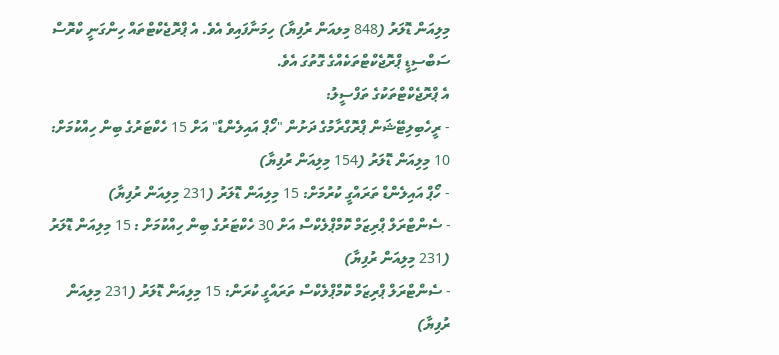މިލިއަން ޑޮލަރު (848 މިލއަން ރުފިޔާ) ހިމަނާފައިވެ އެވެ. އެ ޕްރޮޖެކްޓްތައް ހިންގަނީ ކްރޮސް ސަބްސިޑީ ޕްރޮޖެކްޓްތަކެއްގެ ގޮތުގަ އެވެ.
އެ ޕްރޮޖެކްޓްތަކުގެ ތަފްސީލު:
- ރީހެބިލިޓޭޝަން ޕްރޮގްރާމުގެ ދަށުން "ހޯޕް އައިލެންޑް" އަށް 15 ހެކްޓަރުގެ ބިން ހިއްކުމަށް: 10 މިލިއަން ޑޮލަރު (154 މިލިއަން ރުފިޔާ)
- ހޯޕް އައިލެންޑް ތަރައްގީ ކުރުމަށް: 15 މިލިއަން ޑޮލަރު (231 މިލިއަން ރުފިޔާ)
- ސެންޓްރަލް ޕްރިޒަމް ކޮމްޕްލެކްސް އަށް 30 ހެކްޓަރުގެ ބިން ހިއްކުމަށް : 15 މިލިއަން ޑޮލަރު (231 މިލިއަން ރުފިޔާ)
- ސެންޓްރަލް ޕްރިޒަމް ކޮމްޕްލެކްސް ތަރައްގީ ކުރަން: 15 މިލިއަން ޑޮލަރު (231 މިލިއަން ރުފިޔާ)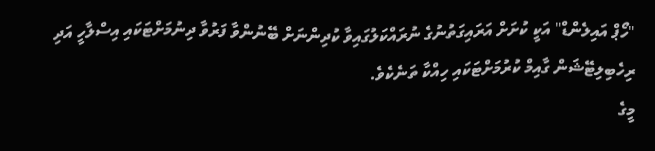"ހޯޕް އައިލެންޑް" އަކީ ކުށަށް އަރައިގަތުނުގެ ނުރައްކަލުގައިވާ ކުދިންނަށް ބޭނުންވާ ފަރުވާ ދިނުމަށްޓަކައި އިސްލާހީ އަދި ރިހެބިލިޓޭޝަން ގާއިމް ކުރުމަށްޓަކައި ހިއްކާ ތަނެކެވެ.
މީގެ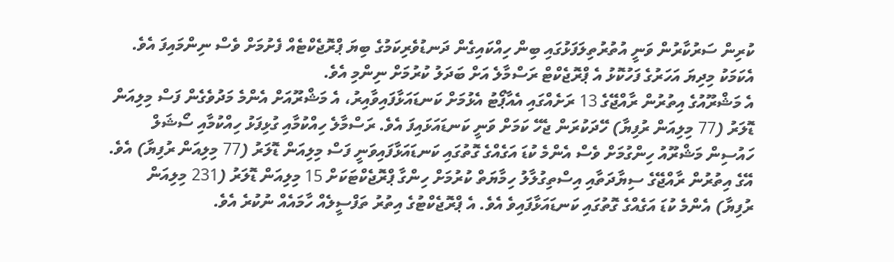ކުރިން ސަރުކާރުން ވަނީ އުތުރުތިލަފަޅުގައި ބިން ހިއްކައިގެން ދަނޑުވެރިކަމުގެ ބިޔަ ޕްރޮޖެކްޓެއް ފެށުމަށް ވެސް ނިންމައިފަ އެވެ. އެކަމަކު މިދިޔަ އަހަރުގެ ފަހުކޮޅު އެ ޕްރޮޖެކްޓް ރަސްމާލެ އަށް ބަދަލު ކުރުމަށް ނިންމި އެވެ.
އެ މަޝްރޫއުގެ އިތުރުން ރާއްޖޭގެ 13 ރަށެއްގައި އެއާޕޯޓު އެޅުމަށް ކަނޑައަޅާފައިވާއިރު، އެ މަޝްރޫއަށް އެންމެ މަދުވެގެން ފަސް މިލިއަން ޑޮލަރު (77 މިލިއަން ރުފިޔާ) ހޭދަކުރަން ޖެހޭ ކަމަށް ވަނީ ކަނޑައަޅައިފަ އެވެ. ރަސްމާލެ ހިއްކުމާއި ގުޅިފަޅު ހިއްކުމާއި ސޯޝަލް ހައުސިން މަޝްރޫއު ހިންގުމަށް ވެސް އެންމެ ކުޑަ އަގެއްގެ ގޮތުގައި ކަނޑައަޅާފައިވަނީ ފަސް މިލިއަން ޑޮލަރު (77 މިލިއަން ރުފިޔާ) އެވެ.
އޭގެ އިތުރުން ރާއްޖޭގެ ސިޔާދަތާއި އިސްތިގުލާލު ހިމާޔަތް ކުރުމަށް ހިންގާ ޕްރޮޖެކްޓަކަށް 15 މިލިއަން ޑޮލަރު (231 މިލިއަން ރުފިޔާ) އެންމެ ކުޑަ އަގެއްގެ ގޮތުގައި ކަނޑައަޅާފައިވެ އެވެ. އެ ޕްރޮޖެކްޓުގެ އިތުރު ތަފްސީލެއް ހާމައެއް ނުކުރެ އެވެ.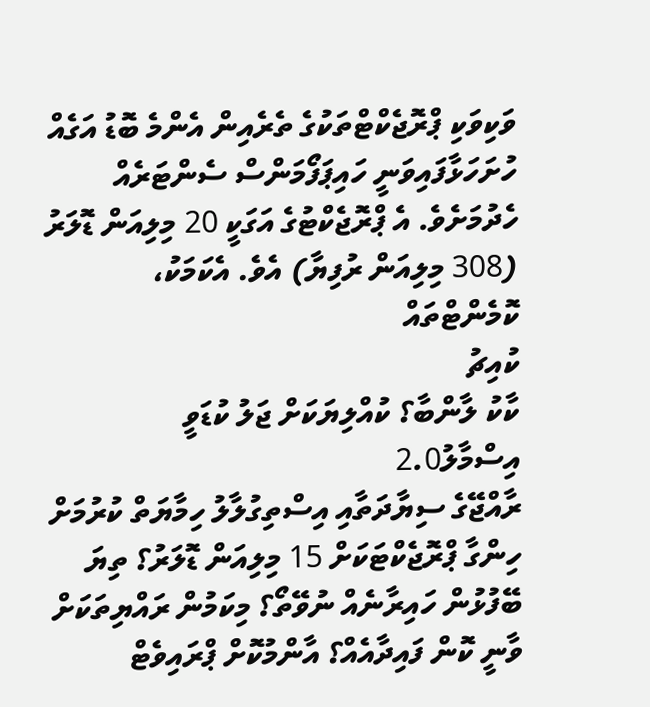ވަކިވަކި ޕްރޮޖެކްޓްތަކުގެ ތެރެއިން އެންމެ ބޮޑު އަގެއް ހުށަހަޅާފައިވަނީ ހައިޕަފޯމަންސް ސެންޓަރެއް ހެދުމަށެވެ. އެ ޕްރޮޖެކްޓުގެ އަގަކީ 20 މިލިއަން ޑޮލަރު (308 މިލިއަން ރުފިޔާ) އެވެ. އެކަމަކު،
ކޮމެންޓްތައް
ކުއިޗު
ކާކު ލާންބާ؟ ކުއްލިޔަކަށް ޖަލު ކުޑަވީ
އިސްމާލު2.0
ރާއްޖޭގެ ސިޔާދަތާއި އިސްތިގުލާލު ހިމާޔަތް ކުރުމަށް ހިންގާ ޕްރޮޖެކްޓަކަށް 15 މިލިއަން ޑޮލަރު؟ ތިޔަ ބޭފުޅުން ހައިރާނެއް ނުވޭތޯ؟ މިކަމުން ރައްޔިތަކަށް ވާނީ ކޮން ފައިދާއެއް؟ އާންމުކޮށް ޕްރައިވެޓް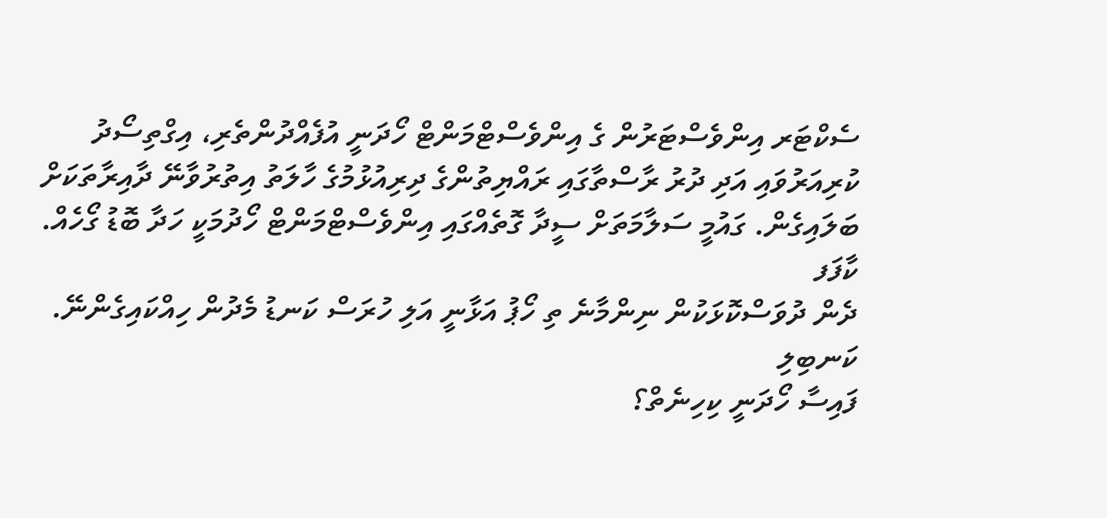ސެކްޓަރ އިންވެސްޓަރުން ގެ އިންވެސްޓްމަންޓް ހޯދަނީ އުފެއްދުންތެރި، އިގްތިސޯދު ކުރިއަރުވައި އަދި ދުރު ރާސްތާގައި ރައްޔިތުންގެ ދިރިއުޅުމުގެ ހާލަތު އިތުރުވާނޭ ދާއިރާތަކަށް ބަލައިގެން. ގައުމީ ސަލާމަތަށް ސީދާ ގޮތެއްގައި އިންވެސްޓްމަންޓް ހޯދުމަކީ ހަދާ ބޮޑު ގޯހެއް.
ކާފަފ
ދެން ދުވަސްކޮޅަކުން ނިންމާނެ ތި ހޯޕު އަޅާނީ އަލި ހުރަސް ކަނޑު މެދުން ހިއްކައިގެންނޭ.
ކަނބިލި
ފައިސާ ހޯދަނީ ކިހިނެތް؟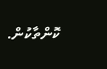ކޮންތާކުން.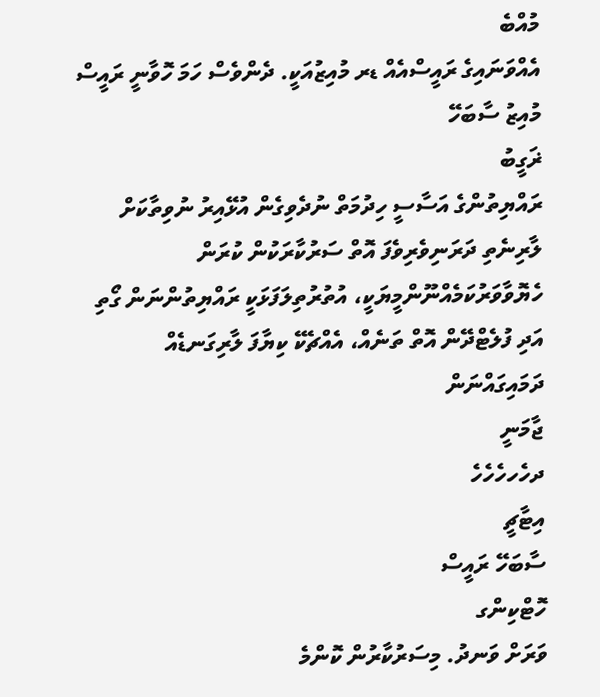މުއްބެ
އެއްވަނައިގެ ރައީސްއެއް ޑރ މުއިޒުއަކީ. ދެންވެސް ހަމަ ހޮވާނީ ރައީސް މުއިޒު ސާބަހޭ
ޜަގީބު
ރައްޔިތުންގެ އަސާސީ ހިދުމަތް ނުދެވިގެން އުޅޭއިރު ނުވިތާކަށް ލާރިނެތި ދަރަނިވެރިވެފަ އޮތް ސަރުކާރަކުން ކުރަން ހެޔޮވާވަރުކަމެއްނޫންމީޔަކީ، އުތުރުތިލަފަޅަކީ ރައްޔިތުންނަން ގޯތި އަދި ފުލެޓްދޭން އޮތް ތަނެއް، އެއްޗެކޭ ކިޔާފަ ލާރިގަނޑެއް ދަމައިގައްނަން
ޖާމަނީ
ދހެހހެހެހެ
އިޓާޗީ
ސާބަހޭ ރައީސް
ހޮޓްކިންގ
ވަރަށް ވަނދު. މިސަރުކާރުން ކޮންމެ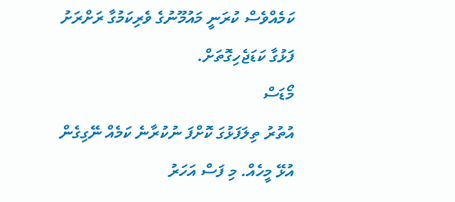ކަމެއްވެސް ކުރަނީ މައުމޫނުގެ ވެރިކަމުގާ ރަށްރަށު ފަޅުގާ ކަޑަޖެހިގޮތަށް.
މޯޑަސް
އުތުރު ތިލަފަޅުގަ ކޮށްފަ ނުކުރާނެ ކަމެއް ނޭގިގެން އުޅޭ މީހެއް. މި ފަސް އަހަރު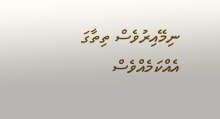ނިމޭއިރުވެސް ތިތާގަ އެއްކަމެއްވެސް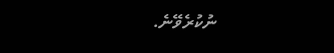ނުކުރެވޭނެ.